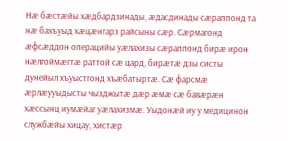Нæ бæстæйы хæдбардзинады, æдасдинады сæраппонд та нæ бахъуыд хæцæнгарз райсыны сæр. Сæрмагонд æфсæддон операцийы уæлахизы сæраппонд бирæ ирон нæлгоймæгтæ раттой сæ цард, бирæтæ дзы систы дунейыл хъуыстгонд хъæбатыртæ. Сæ фарсмæ æрлæууыдысты чызджытæ дæр æмæ сæ бавæрæн хæссынц иумæйаг уæлахизмæ. Уыдонæй иу у медицинон службæйы хицау, хистæр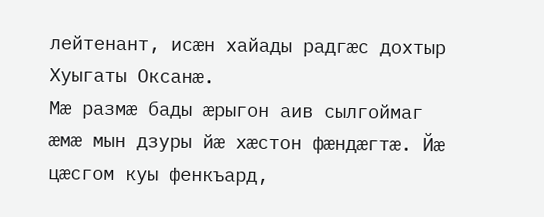лейтенант, исæн хайады радгæс дохтыр Хуыгаты Оксанæ.
Мæ размæ бады æрыгон аив сылгоймаг æмæ мын дзуры йæ хæстон фæндæгтæ. Йæ цæсгом куы фенкъард,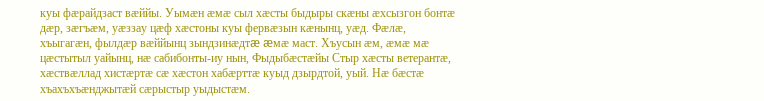куы фæрайдзаст вæййы. Уымæн æмæ сыл хæсты быдыры скæны æхсызгон бонтæ дæр, зæгъæм, уæззау цæф хæстоны куы фервæзын кæнынц, уæд. Фæлæ, хъыгагæн, фылдæр вæййынц зындзинæдтæ æмæ маст. Хъусын æм, æмæ мæ цæстытыл уайынц, нæ сабибонты-иу нын, Фыдыбæстæйы Стыр хæсты ветерантæ, хæствæллад хистæртæ сæ хæстон хабæрттæ куыд дзырдтой, уый. Нæ бæстæ хъахъхъæнджытæй сæрыстыр уыдыстæм.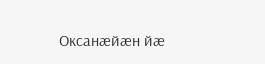Оксанæйæн йæ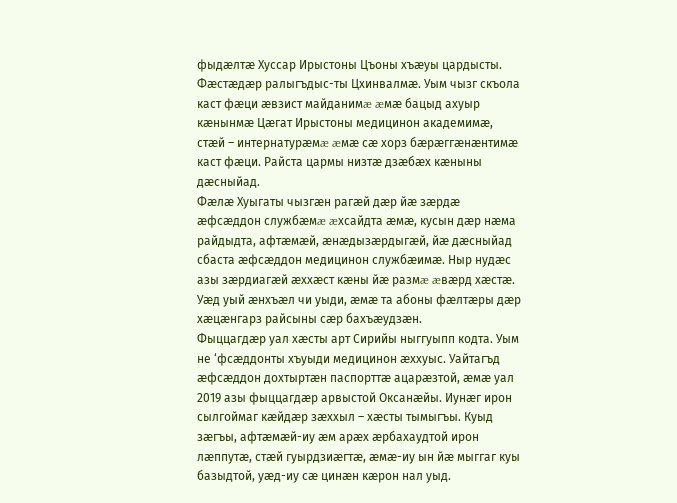фыдæлтæ Хуссар Ирыстоны Цъоны хъæуы цардысты. Фæстæдæр ралыгъдыс-ты Цхинвалмæ. Уым чызг скъола каст фæци æвзист майданимæ æмæ бацыд ахуыр кæнынмæ Цæгат Ирыстоны медицинон академимæ, стæй – интернатурæмæ æмæ сæ хорз бæрæггæнæнтимæ каст фæци. Райста цармы низтæ дзæбæх кæныны дæсныйад.
Фæлæ Хуыгаты чызгæн рагæй дæр йæ зæрдæ æфсæддон службæмæ æхсайдта æмæ, кусын дæр нæма райдыдта, афтæмæй, æнæдызæрдыгæй, йæ дæсныйад сбаста æфсæддон медицинон службæимæ. Ныр нудæс азы зæрдиагæй æххæст кæны йæ размæ æвæрд хæстæ. Уæд уый æнхъæл чи уыди, æмæ та абоны фæлтæры дæр хæцæнгарз райсыны сæр бахъæудзæн.
Фыццагдæр уал хæсты арт Сирийы ныггуыпп кодта. Уым не ‘фсæддонты хъуыди медицинон æххуыс. Уайтагъд æфсæддон дохтыртæн паспорттæ ацарæзтой, æмæ уал 2019 азы фыццагдæр арвыстой Оксанæйы. Иунæг ирон сылгоймаг кæйдæр зæххыл – хæсты тымыгъы. Куыд зæгъы, афтæмæй-иу æм арæх æрбахаудтой ирон лæппутæ, стæй гуырдзиæгтæ, æмæ-иу ын йæ мыггаг куы базыдтой, уæд-иу сæ цинæн кæрон нал уыд.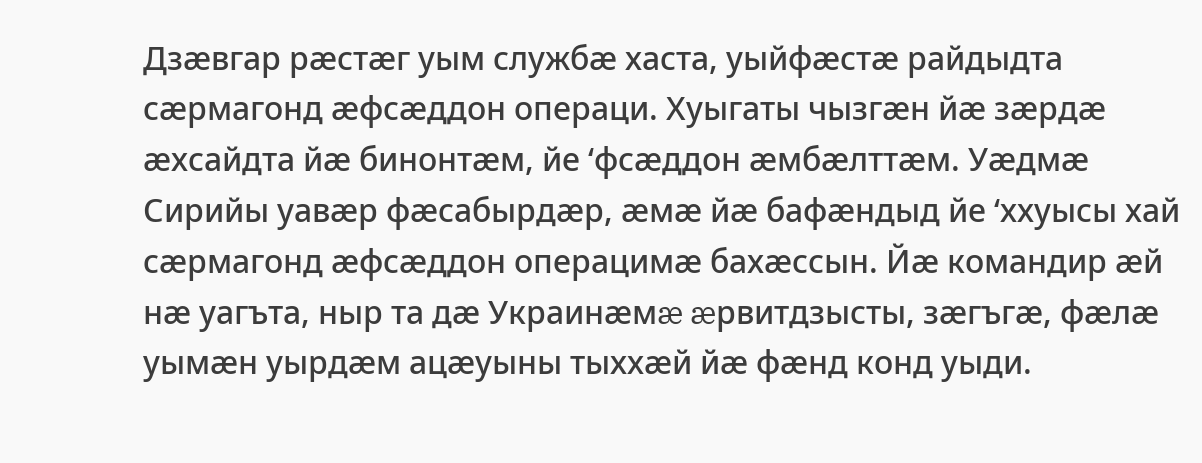Дзæвгар рæстæг уым службæ хаста, уыйфæстæ райдыдта сæрмагонд æфсæддон операци. Хуыгаты чызгæн йæ зæрдæ æхсайдта йæ бинонтæм, йе ‘фсæддон æмбæлттæм. Уæдмæ Сирийы уавæр фæсабырдæр, æмæ йæ бафæндыд йе ‘ххуысы хай сæрмагонд æфсæддон операцимæ бахæссын. Йæ командир æй нæ уагъта, ныр та дæ Украинæмæ æрвитдзысты, зæгъгæ, фæлæ уымæн уырдæм ацæуыны тыххæй йæ фæнд конд уыди.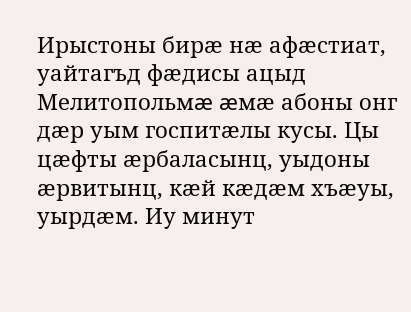Ирыстоны бирæ нæ афæстиат, уайтагъд фæдисы ацыд Мелитопольмæ æмæ абоны онг дæр уым госпитæлы кусы. Цы цæфты æрбаласынц, уыдоны æрвитынц, кæй кæдæм хъæуы, уырдæм. Иу минут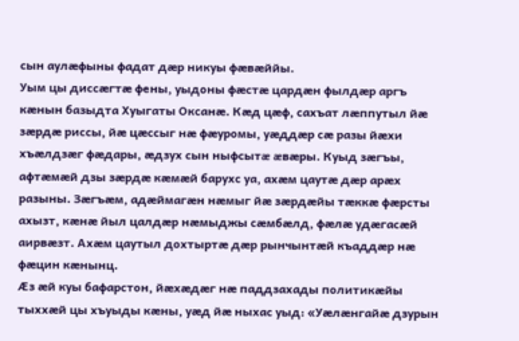сын аулæфыны фадат дæр никуы фæвæййы.
Уым цы диссæгтæ фены, уыдоны фæстæ цардæн фылдæр аргъ кæнын базыдта Хуыгаты Оксанæ. Кæд цæф, сахъат лæппутыл йæ зæрдæ риссы, йæ цæссыг нæ фæуромы, уæддæр сæ разы йæхи хъæлдзæг фæдары, æдзух сын ныфсытæ æвæры. Куыд зæгъы, афтæмæй дзы зæрдæ кæмæй барухс уа, ахæм цаутæ дæр арæх разыны. Зæгъæм, адæймагæн нæмыг йæ зæрдæйы тæккæ фæрсты ахызт, кæнæ йыл цалдæр нæмыджы сæмбæлд, фæлæ удæгасæй аирвæзт. Ахæм цаутыл дохтыртæ дæр рынчынтæй къаддæр нæ фæцин кæнынц.
Æз æй куы бафарстон, йæхæдæг нæ паддзахады политикæйы тыххæй цы хъуыды кæны, уæд йæ ныхас уыд: «Уæлæнгайæ дзурын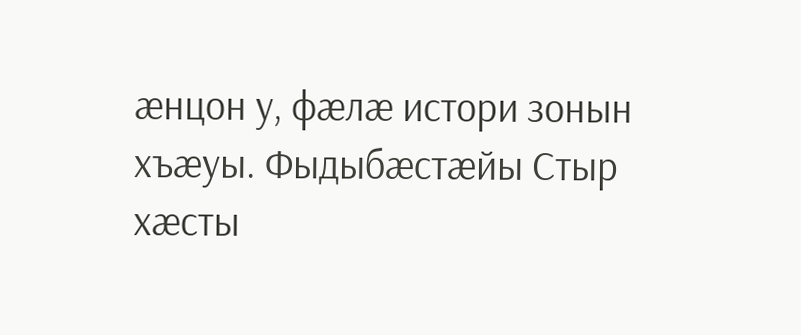æнцон у, фæлæ истори зонын хъæуы. Фыдыбæстæйы Стыр хæсты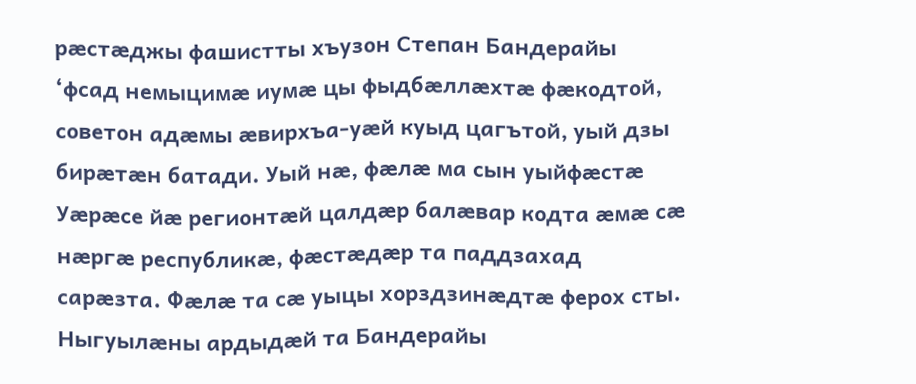рæстæджы фашистты хъузон Степан Бандерайы ‘фсад немыцимæ иумæ цы фыдбæллæхтæ фæкодтой, советон адæмы æвирхъа-уæй куыд цагътой, уый дзы бирæтæн батади. Уый нæ, фæлæ ма сын уыйфæстæ Уæрæсе йæ регионтæй цалдæр балæвар кодта æмæ сæ нæргæ республикæ, фæстæдæр та паддзахад сарæзта. Фæлæ та сæ уыцы хорздзинæдтæ ферох сты. Ныгуылæны ардыдæй та Бандерайы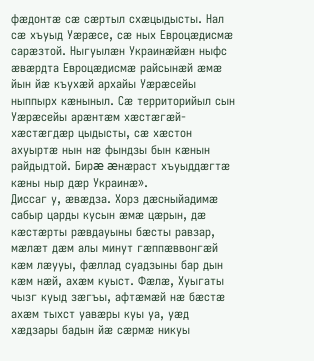фæдонтæ сæ сæртыл схæцыдысты. Нал сæ хъуыд Уæрæсе, сæ ных Евроцæдисмæ сарæзтой. Ныгуылæн Украинæйæн ныфс æвæрдта Евроцæдисмæ райсынæй æмæ йын йæ къухæй архайы Уæрæсейы ныппырх кæныныл. Сæ территорийыл сын Уæрæсейы арæнтæм хæстæгæй-хæстæгдæр цыдысты, сæ хæстон ахуыртæ нын нæ фындзы бын кæнын райдыдтой. Бирæ æнæраст хъуыддæгтæ кæны ныр дæр Украинæ».
Диссаг у, æвæдза. Хорз дæсныйадимæ сабыр царды кусын æмæ цæрын, дæ кæстæрты рæвдауыны бæсты равзар, мæлæт дæм алы минут гæппæввонгæй кæм лæууы, фæллад суадзыны бар дын кæм нæй, ахæм куыст. Фæлæ, Хуыгаты чызг куыд зæгъы, афтæмæй нæ бæстæ ахæм тыхст уавæры куы уа, уæд хæдзары бадын йæ сæрмæ никуы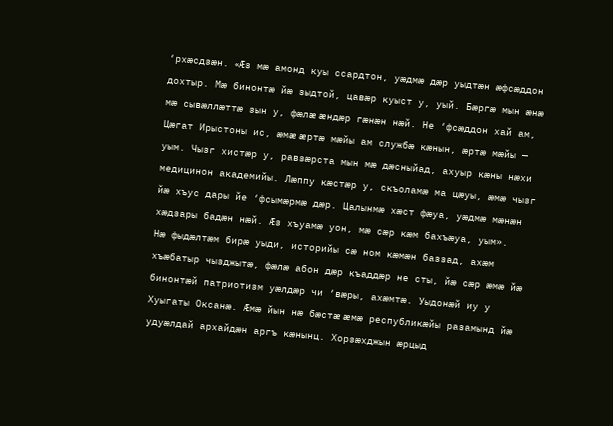‘рхæсдзæн. «Æз мæ амонд куы ссардтон, уæдмæ дæр уыдтæн æфсæддон дохтыр. Мæ бинонтæ йæ зыдтой, цавæр куыст у, уый. Бæргæ мын æнæ мæ сывæллæттæ зын у, фæлæ æндæр гæнæн нæй. Не ‘фсæддон хай ам, Цæгат Ирыстоны ис, æмæ æртæ мæйы ам службæ кæнын, æртæ мæйы — уым. Чызг хистæр у, равзæрста мын мæ дæсныйад, ахуыр кæны нæхи медицинон академийы. Лæппу кæстæр у, скъоламæ ма цæуы, æмæ чызг йæ хъус дары йе ‘фсымæрмæ дæр. Цалынмæ хæст фæуа, уæдмæ мæнæн хæдзары бадæн нæй. Æз хъуамæ уон, мæ сæр кæм бахъæуа, уым».
Нæ фыдæлтæм бирæ уыди, историйы сæ ном кæмæн баззад, ахæм хъæбатыр чызджытæ, фæлæ абон дæр къаддæр не сты, йæ сæр æмæ йæ бинонтæй патриотизм уæлдæр чи ‘вæры, ахæмтæ. Уыдонæй иу у Хуыгаты Оксанæ. Æмæ йын нæ бæстæ æмæ республикæйы разамынд йæ удуæлдай архайдæн аргъ кæнынц. Хорзæхджын æрцыд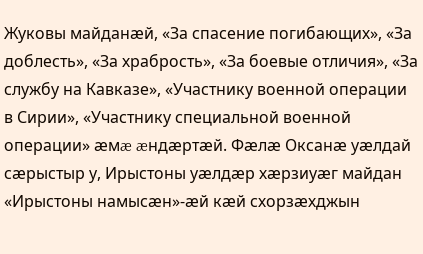Жуковы майданæй, «За спасение погибающих», «За доблесть», «За храбрость», «За боевые отличия», «За службу на Кавказе», «Участнику военной операции в Сирии», «Участнику специальной военной операции» æмæ æндæртæй. Фæлæ Оксанæ уæлдай сæрыстыр у, Ирыстоны уæлдæр хæрзиуæг майдан «Ирыстоны намысæн»-æй кæй схорзæхджын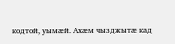кодтой, уымæй. Ахæм чызджытæ кад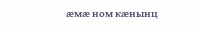æмæ ном кæнынц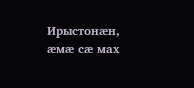Ирыстонæн, æмæ сæ мах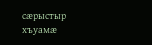сæрыстыр хъуамæ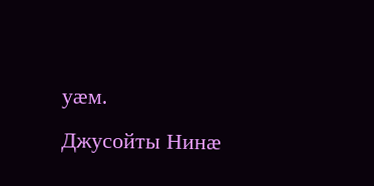уæм.
Джусойты Нинæ